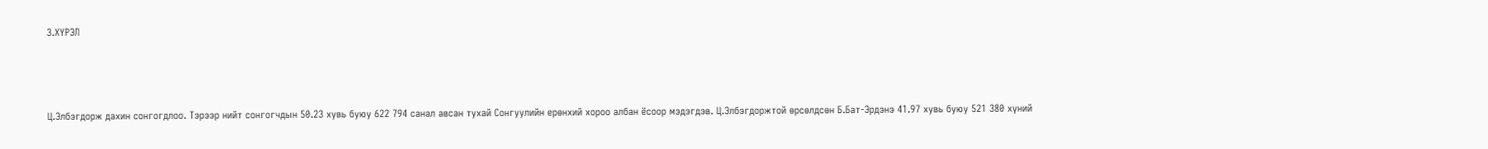З.ХҮРЭЛ



Ц.Элбэгдорж дахин сонгогдлоо. Тэрээр нийт сонгогчдын 50.23 хувь буюу 622 794 санал авсан тухай Сонгуулийн ерөнхий хороо албан ёсоор мэдэгдэв. Ц.Элбэгдоржтой өрсөлдсөн Б.Бат-Эрдэнэ 41.97 хувь буюу 521 380 хүний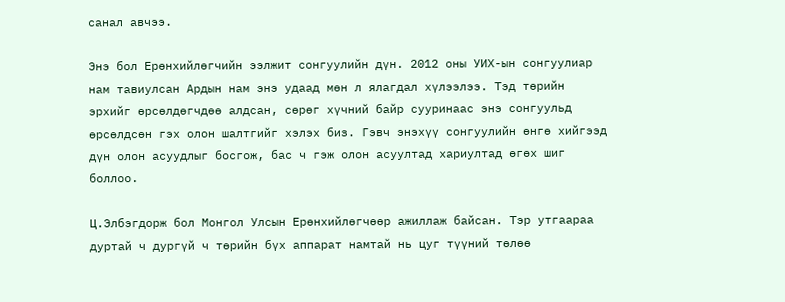санал авчээ.

Энэ бол Ерөнхийлөгчийн ээлжит сонгуулийн дүн. 2012 оны УИХ-ын сонгуулиар нам тавиулсан Ардын нам энэ удаад мөн л ялагдал хүлээлээ. Тэд төрийн эрхийг өрсөлдөгчдөө алдсан, сөрөг хүчний байр сууринаас энэ сонгуульд өрсөлдсөн гэх олон шалтгийг хэлэх биз. Гэвч энэхүү сонгуулийн өнгө хийгээд дүн олон асуудлыг босгож, бас ч гэж олон асуултад хариултад өгөх шиг боллоо.

Ц.Элбэгдорж бол Монгол Улсын Ерөнхийлөгчөөр ажиллаж байсан. Тэр утгаараа дуртай ч дургүй ч төрийн бүх аппарат намтай нь цуг түүний төлөө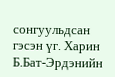сонгуульдсан гэсэн үг. Харин Б.Бат-Эрдэнийн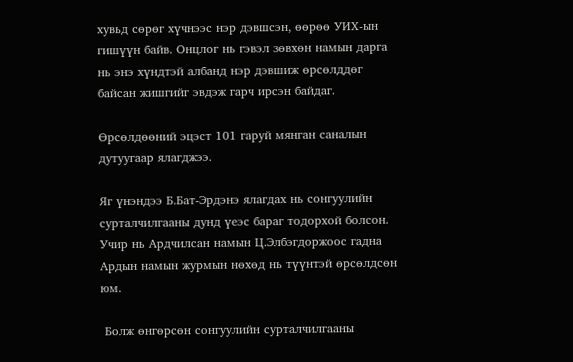хувьд сөрөг хүчнээс нэр дэвшсэн, өөрөө УИХ-ын гишүүн байв. Онцлог нь гэвэл зөвхөн намын дарга нь энэ хүндтэй албанд нэр дэвшиж өрсөлддөг байсан жишгийг эвдэж гарч ирсэн байдаг.

Өрсөлдөөний эцэст 101 гаруй мянган саналын дутуугаар ялагджээ.

Яг үнэндээ Б.Бат-Эрдэнэ ялагдах нь сонгуулийн сурталчилгааны дунд үеэс бараг тодорхой болсон. Учир нь Ардчилсан намын Ц.Элбэгдоржоос гадна Ардын намын журмын нөхөд нь түүнтэй өрсөлдсөн юм.

 Болж өнгөрсөн сонгуулийн сурталчилгааны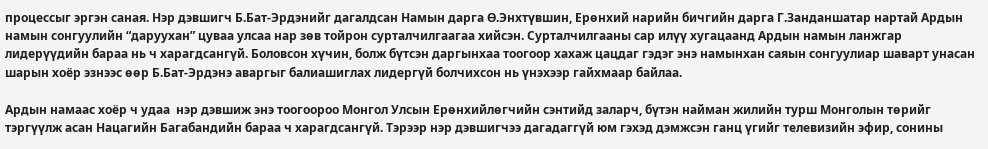процессыг эргэн саная. Нэр дэвшигч Б.Бат-Эрдэнийг дагалдсан Намын дарга Ө.Энхтүвшин, Ерөнхий нарийн бичгийн дарга Г.Занданшатар нартай Ардын намын сонгуулийн “даруухан” цуваа улсаа нар зөв тойрон сурталчилгаагаа хийсэн. Сурталчилгааны сар илүү хугацаанд Ардын намын ланжгар лидерүүдийн бараа нь ч харагдсангүй. Боловсон хүчин, болж бүтсэн даргынхаа тоогоор хахаж цацдаг гэдэг энэ намынхан саяын сонгуулиар шаварт унасан шарын хоёр эзнээс өөр Б.Бат-Эрдэнэ аваргыг балиашиглах лидергүй болчихсон нь үнэхээр гайхмаар байлаа.

Ардын намаас хоёр ч удаа  нэр дэвшиж энэ тоогоороо Монгол Улсын Ерөнхийлөгчийн сэнтийд заларч, бүтэн найман жилийн турш Монголын төрийг тэргүүлж асан Нацагийн Багабандийн бараа ч харагдсангүй. Тэрээр нэр дэвшигчээ дагадаггүй юм гэхэд дэмжсэн ганц үгийг телевизийн эфир, сонины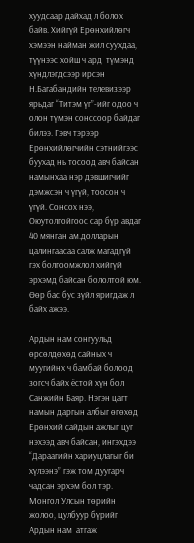хуудсаар дайхад л болох байв. Хийгүй Ерөнхийлөгч хэмээн найман жил суухдаа, түүнээс хойш ч ард  түмэнд хүндлэгдсээр ирсэн Н.Багабандийн телевизээр ярьдаг “Титэм үг”-ийг одоо ч олон түмэн сонссоор байдаг билээ. Гэвч тэрээр Ерөнхийлөгчийн сэтнийгээс буухад нь тосоод авч байсан намынхаа нэр дэвшигчийг дэмжсэн ч үгүй, тоосон ч үгүй. Сонсох нээ, Оюутолгойгоос сар бүр авдаг 40 мянган ам.долларын цалингаасаа салж магадгүй гэх болгоомжлол хийгүй эрхэмд байсан бололтой юм. Өөр бас бус зүйл яригдаж л байх ажээ.

Ардын нам сонгуульд өрсөлдөхөд сайных ч муугийнх ч бамбай болоод зогсч байх ёстой хүн бол Санжийн Баяр. Нэгэн цагт намын даргын албыг өгөхөд Ерөнхий сайдын ажлыг цуг нэхээд авч байсан, ингэхдээ “Дараагийн хариуцлагыг би хүлээнэ” гэж том дуугарч чадсан эрхэм бол тэр. Монгол Улсын төрийн жолоо, цулбуур бүрийг Ардын нам  атгаж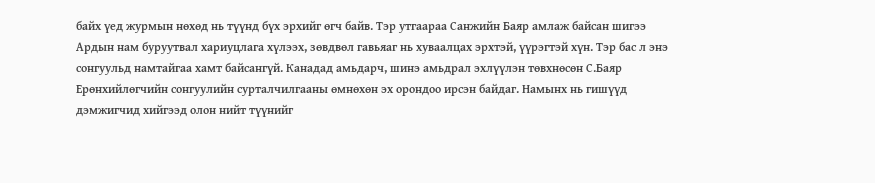байх үед журмын нөхөд нь түүнд бүх эрхийг өгч байв. Тэр утгаараа Санжийн Баяр амлаж байсан шигээ Ардын нам буруутвал хариуцлага хүлээх, зөвдвөл гавьяаг нь хуваалцах эрхтэй, үүрэгтэй хүн. Тэр бас л энэ сонгуульд намтайгаа хамт байсангүй. Канадад амьдарч, шинэ амьдрал эхлүүлэн төвхнөсөн С.Баяр Ерөнхийлөгчийн сонгуулийн сурталчилгааны өмнөхөн эх орондоо ирсэн байдаг. Намынх нь гишүүд дэмжигчид хийгээд олон нийт түүнийг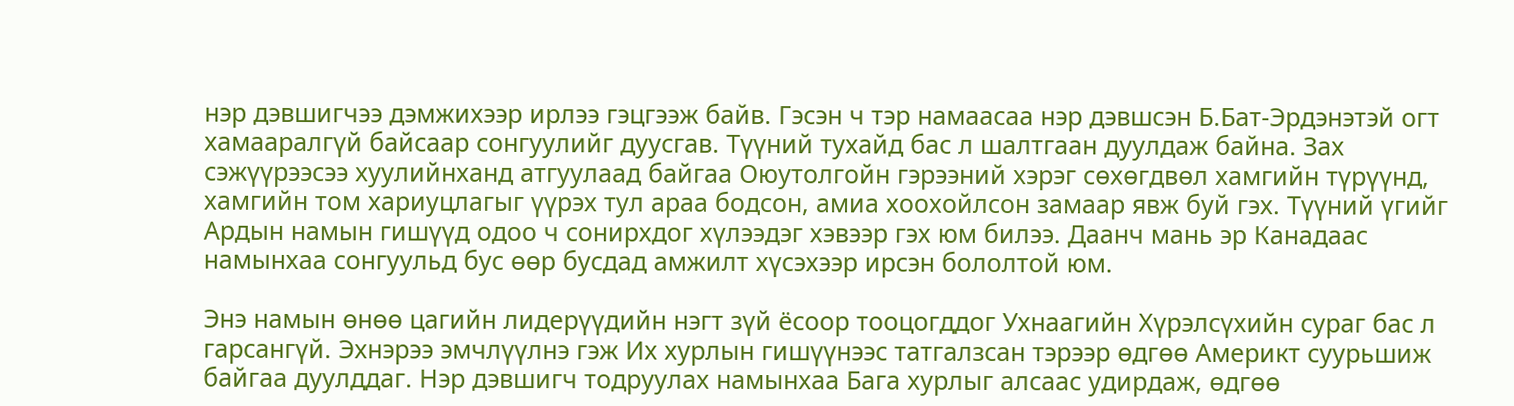нэр дэвшигчээ дэмжихээр ирлээ гэцгээж байв. Гэсэн ч тэр намаасаа нэр дэвшсэн Б.Бат-Эрдэнэтэй огт хамааралгүй байсаар сонгуулийг дуусгав. Түүний тухайд бас л шалтгаан дуулдаж байна. Зах сэжүүрээсээ хуулийнханд атгуулаад байгаа Оюутолгойн гэрээний хэрэг сөхөгдвөл хамгийн түрүүнд, хамгийн том хариуцлагыг үүрэх тул араа бодсон, амиа хоохойлсон замаар явж буй гэх. Түүний үгийг Ардын намын гишүүд одоо ч сонирхдог хүлээдэг хэвээр гэх юм билээ. Даанч мань эр Канадаас намынхаа сонгуульд бус өөр бусдад амжилт хүсэхээр ирсэн бололтой юм.

Энэ намын өнөө цагийн лидерүүдийн нэгт зүй ёсоор тооцогддог Ухнаагийн Хүрэлсүхийн сураг бас л гарсангүй. Эхнэрээ эмчлүүлнэ гэж Их хурлын гишүүнээс татгалзсан тэрээр өдгөө Америкт суурьшиж байгаа дуулддаг. Нэр дэвшигч тодруулах намынхаа Бага хурлыг алсаас удирдаж, өдгөө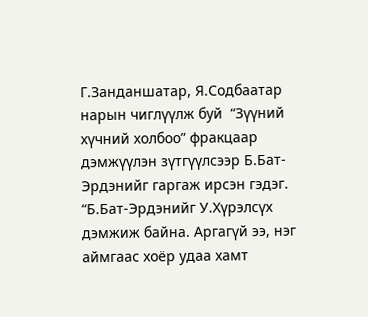Г.Занданшатар, Я.Содбаатар нарын чиглүүлж буй  “Зүүний хүчний холбоо” фракцаар дэмжүүлэн зүтгүүлсээр Б.Бат-Эрдэнийг гаргаж ирсэн гэдэг. “Б.Бат-Эрдэнийг У.Хүрэлсүх дэмжиж байна. Аргагүй ээ, нэг аймгаас хоёр удаа хамт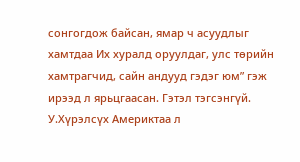сонгогдож байсан, ямар ч асуудлыг хамтдаа Их хуралд оруулдаг, улс төрийн хамтрагчид, сайн андууд гэдэг юм” гэж ирээд л ярьцгаасан. Гэтэл тэгсэнгүй. У.Хүрэлсүх Америктаа л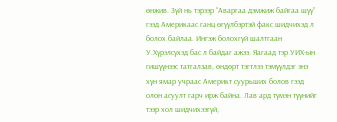өнжив. Зүй нь тэрээр “Аваргаа дэмжиж байгаа шүү” гээд Америкаас ганц өгүүлбэртэй факс шидчихэд л болох байлаа. Ингэж болохгүй шалтгаан У.Хүрэлсүхэд бас л байдаг ажээ. Яагаад тэр УИХ-ын гишүүнээс татгалзав, өндөрт тэгтлээ тэмүүлдэг энэ хүн ямар учраас Америкт суурьших болов гээд олон асуулт гарч ирж байна. Лав ард түмэн түүнийг тээр хол шидчихээгүй,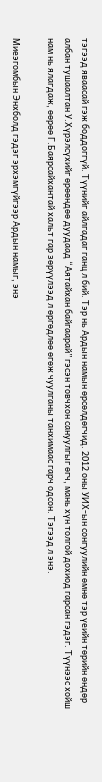тэгээд яваасай гэж боддоггүй. Түүнийг айлгадаг ганц л бий. Тэр нь Ардын намын өрсөлдөгчид. 2012 оны УИХ-ын сонгуулийн өмнө тэр үеийн төрийн өндөр албан тушаалтан У.Хүрэлсүхийг өрөөндөө дуудаад “Аятайхан байгаарай” гэсэн товчхон сануулгыг өгч, мань хүн толгой дохиод гарсан гэдэг. Түүнээс хойш нам нь ялагдаж, өөрөө Г.Баярсайхантай хальт гар зөрүүлээд л өргөдлөө өгөж чуулганы танхимаас гарч одсон. Тэгээд л энэ.

Миеэгомбын Энхболд гэдэг эрхэмгүйгээр Ардын намыг, энэ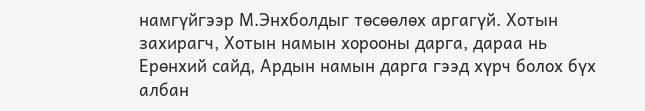намгүйгээр М.Энхболдыг төсөөлөх аргагүй. Хотын захирагч, Хотын намын хорооны дарга, дараа нь Ерөнхий сайд, Ардын намын дарга гээд хүрч болох бүх албан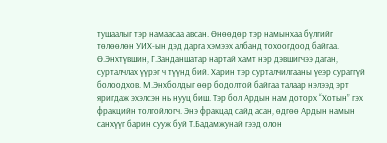тушаалыг тэр намаасаа авсан. Өнөөдөр тэр намынхаа бүлгийг төлөөлөн УИХ-ын дэд дарга хэмээх албанд тохоогдоод байгаа. Ө.Энхтүвшин, Г.Занданшатар нартай хамт нэр дэвшигчээ даган, сурталчлах үүрэг ч түүнд бий. Харин тэр сурталчилгааны үеэр сураггүй болоодхов. М.Энхболдыг өөр бодолтой байгаа талаар нэлээд эрт яригдаж эхэлсэн нь нууц биш. Тэр бол Ардын нам доторх “Хотын” гэх фракцийн толгойлогч. Энэ фракцад сайд асан, өдгөө Ардын намын санхүүг барин сууж буй Т.Бадамжунай гээд олон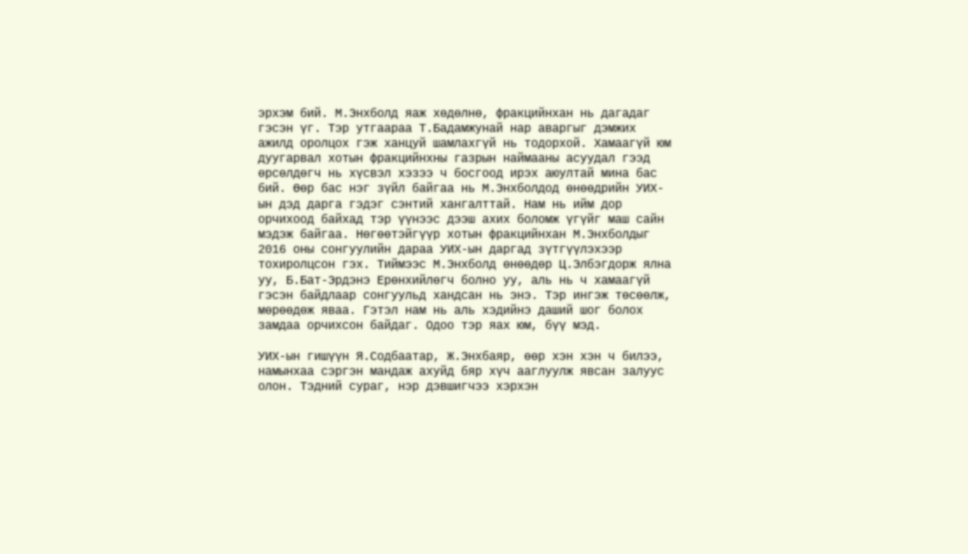эрхэм бий. М.Энхболд яаж хөдөлнө, фракцийнхан нь дагадаг гэсэн үг. Тэр утгаараа Т.Бадамжунай нар аваргыг дэмжих ажилд оролцох гэж ханцуй шамлахгүй нь тодорхой. Хамаагүй юм дуугарвал хотын фракцийнхны газрын наймааны асуудал гээд өрсөлдөгч нь хүсвэл хэзээ ч босгоод ирэх аюултай мина бас бий. Өөр бас нэг зүйл байгаа нь М.Энхболдод өнөөдрийн УИХ-ын дэд дарга гэдэг сэнтий хангалттай. Нам нь ийм дор орчихоод байхад тэр үүнээс дээш ахих боломж үгүйг маш сайн мэдэж байгаа. Нөгөөтэйгүүр хотын фракцийнхан М.Энхболдыг 2016 оны сонгуулийн дараа УИХ-ын даргад зүтгүүлэхээр тохиролцсон гэх. Тиймээс М.Энхболд өнөөдөр Ц.Элбэгдорж ялна уу, Б.Бат-Эрдэнэ Ерөнхийлөгч болно уу, аль нь ч хамаагүй гэсэн байдлаар сонгуульд хандсан нь энэ. Тэр ингэж төсөөлж, мөрөөдөж яваа. Гэтэл нам нь аль хэдийнэ даший шог болох замдаа орчихсон байдаг. Одоо тэр яах юм, бүү мэд.

УИХ-ын гишүүн Я.Содбаатар, Ж.Энхбаяр, өөр хэн хэн ч билээ, намынхаа сэргэн мандаж ахуйд бяр хүч ааглуулж явсан залуус олон. Тэдний сураг, нэр дэвшигчээ хэрхэн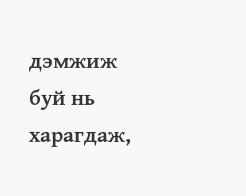дэмжиж буй нь харагдаж,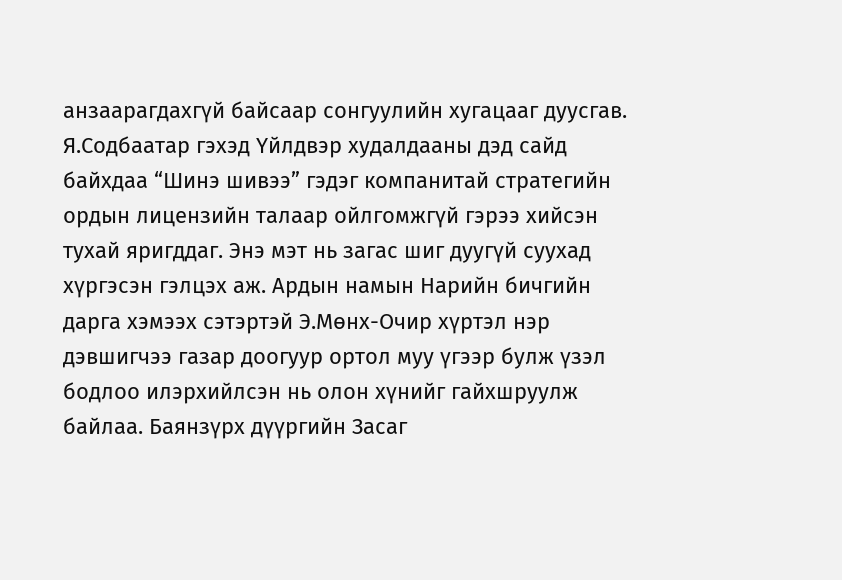анзаарагдахгүй байсаар сонгуулийн хугацааг дуусгав. Я.Содбаатар гэхэд Үйлдвэр худалдааны дэд сайд байхдаа “Шинэ шивээ” гэдэг компанитай стратегийн ордын лицензийн талаар ойлгомжгүй гэрээ хийсэн тухай яригддаг. Энэ мэт нь загас шиг дуугүй суухад хүргэсэн гэлцэх аж. Ардын намын Нарийн бичгийн дарга хэмээх сэтэртэй Э.Мөнх-Очир хүртэл нэр дэвшигчээ газар доогуур ортол муу үгээр булж үзэл бодлоо илэрхийлсэн нь олон хүнийг гайхшруулж байлаа. Баянзүрх дүүргийн Засаг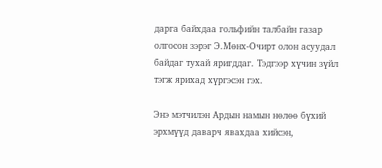дарга байхдаа гольфийн талбайн газар олгосон зэрэг Э.Мөнх-Очирт олон асуудал байдаг тухай яригддаг. Тэдгээр хүчин зүйл тэгж ярихад хүргэсэн гэх.

Энэ мэтчилэн Ардын намын нөлөө бүхий эрхмүүд даварч явахдаа хийсэн,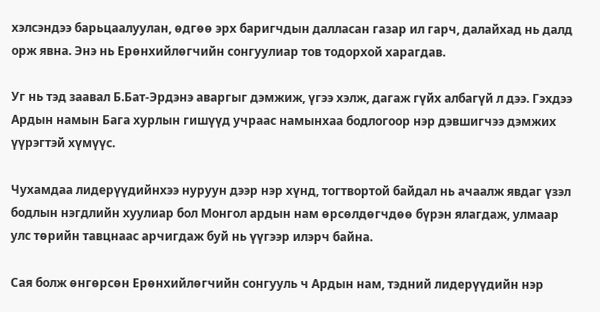хэлсэндээ барьцаалуулан, өдгөө эрх баригчдын далласан газар ил гарч, далайхад нь далд орж явна. Энэ нь Ерөнхийлөгчийн сонгуулиар тов тодорхой харагдав.

Уг нь тэд заавал Б.Бат-Эрдэнэ аваргыг дэмжиж, үгээ хэлж, дагаж гүйх албагүй л дээ. Гэхдээ Ардын намын Бага хурлын гишүүд учраас намынхаа бодлогоор нэр дэвшигчээ дэмжих үүрэгтэй хүмүүс.

Чухамдаа лидерүүдийнхээ нуруун дээр нэр хүнд, тогтвортой байдал нь ачаалж явдаг үзэл бодлын нэгдлийн хуулиар бол Монгол ардын нам өрсөлдөгчдөө бүрэн ялагдаж, улмаар улс төрийн тавцнаас арчигдаж буй нь үүгээр илэрч байна.

Сая болж өнгөрсөн Ерөнхийлөгчийн сонгууль ч Ардын нам, тэдний лидерүүдийн нэр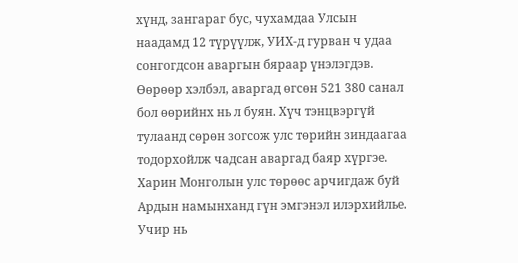хүнд, зангараг бус, чухамдаа Улсын наадамд 12 түрүүлж, УИХ-д гурван ч удаа сонгогдсон аваргын бяраар үнэлэгдэв. Өөрөөр хэлбэл, аваргад өгсөн 521 380 санал бол өөрийнх нь л буян. Хүч тэнцвэргүй тулаанд сөрөн зогсож улс төрийн зиндаагаа тодорхойлж чадсан аваргад баяр хүргэе. Харин Монголын улс төрөөс арчигдаж буй Ардын намынханд гүн эмгэнэл илэрхийлье. Учир нь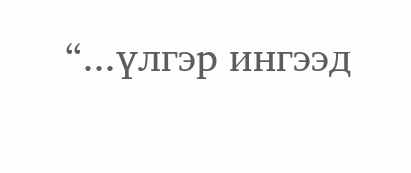“...үлгэр ингээд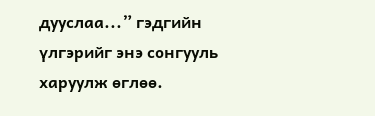дууслаа...” гэдгийн үлгэрийг энэ сонгууль харуулж өглөө.